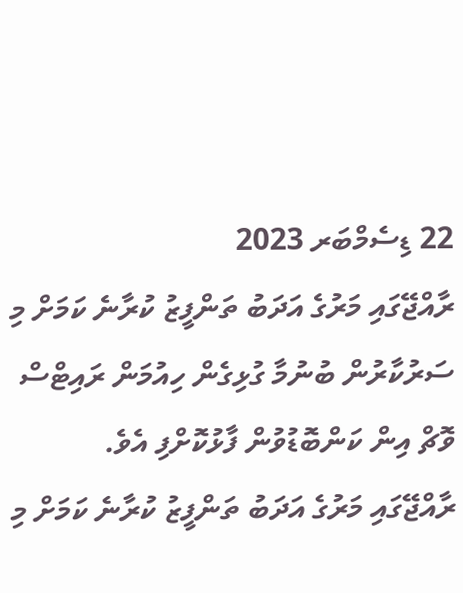22 ޑިސެމްބަރ 2023
ރާއްޖޭގައި މަރުގެ އަދަބު ތަންފީޒު ކުރާނެ ކަމަށް މި ސަރުކާރުން ބުނުމާ ގުޅިގެން ހިއުމަން ރައިޓްސް ވޮޗް އިން ކަންބޮޑުވުން ފާޅުކޮށްފި އެވެ.
ރާއްޖޭގައި މަރުގެ އަދަބު ތަންފީޒު ކުރާނެ ކަމަށް މި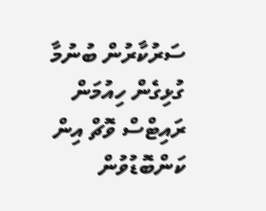ސަރުކާރުން ބުނުމާ ގުޅިގެން ހިއުމަން ރައިޓްސް ވޮޗް އިން ކަންބޮޑުވުން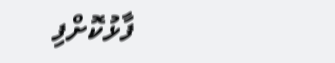ފާޅުކޮށްފި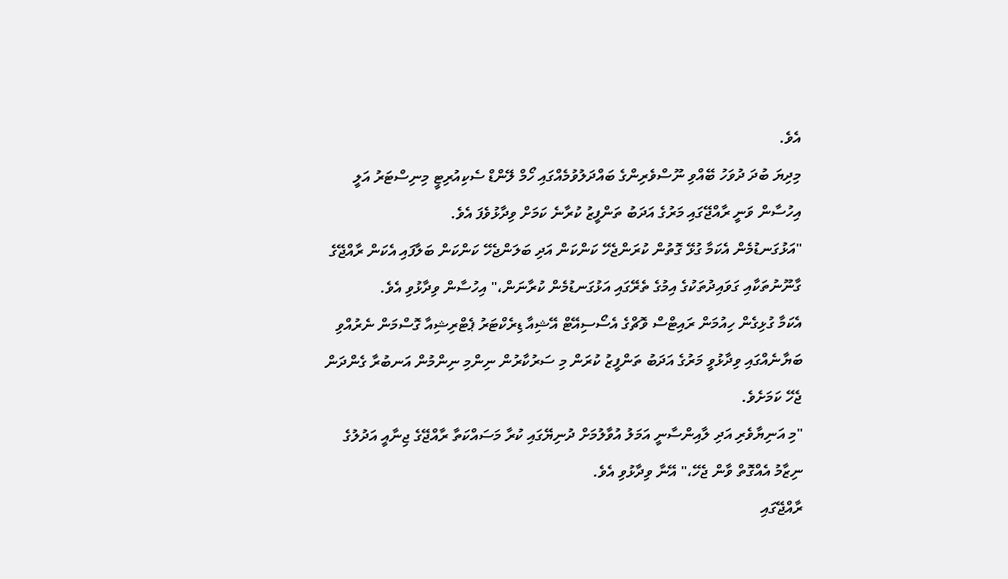އެވެ.
މިދިޔަ ބުދަ ދުވަހު ބޭއްވި ނޫސްވެރިންގެ ބައްދަލުވުމެއްގައި ހޯމް ލޭންޑް ސެކިއުރިޓީ މިނިސްޓަރު އަލީ އިހުސާން ވަނީ ރާއްޖޭގައި މަރުގެ އަދަބު ތަންފީޒު ކުރާނެ ކަމަށް ވިދާޅުވެފަ އެވެ.
"އަޅުގަނޑުމެން އެކަމާ ގުޅޭ ގޮތުން ކުރަންޖެހޭ ކަންކަން އަދި ބަލަންޖެހޭ ކަންކަން ބަލާފައި އެކަން ރާއްޖޭގެ ގާނޫނުތަކާއި ގަވައިދުތަކުގެ އިމުގެ ތެރޭގައި އަޅުގަނޑުމެން ކުރާނަން،" އިހުސާން ވިދާޅުވި އެވެ.
އެކަމާ ގުޅިގެން ހިއުމަން ރައިޓްސް ވޮޗްގެ އެސޯސިއޭޓް އޭޝިއާ ޑިރެކްޓަރު ޕެޓްރިޝިއާ ގޮސްމަން ނެރުއްވި ބަޔާނެއްގައި ވިދާޅުވީ މަރުގެ އަދަބު ތަންފީޒު ކުރަން މި ސަރުކާރުން ނިންމި ނިންމުން އަނބުރާ ގެންދަން ޖެހޭ ކަމަށެވެ.
"މި އަނިޔާވެރި އަދި ލާއިންސާނީ އަމަލު އުވާލުމަށް ދުނިޔޭގައި ކުރާ މަސައްކަތާ ރާއްޖޭގެ ޖިނާއީ އަދުލުގެ ނިޒާމު އެއްގޮތް ވާން ޖެހޭ،" އޭނާ ވިދާޅުވި އެވެ.
ރާއްޖޭގައި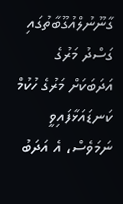ގާނޫނުލްއުގޫބާތުގައި ގަސްދު މަރުގެ އަދަބަކަށް މަރުގެ ހުކުމް ކަނޑައަޅާފައިވީ ނަމަވެސް، އެ އަދަބު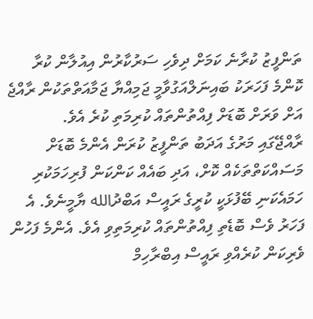ތަންފީޒު ކުރާނެ ކަމަށް ދިވެހި ސަރުކާރުން އިއުލާން ކުރާ ކޮންމެ ފަހަރަކު ބައިނަލްއަގުވާމީ ޖަމިއްޔާ ޖަމާއަތްތަކުން ރާއްޖެ އަށް ވަރަށް ބޮޑަށް ފިއްތުންތައް ކުރިމަތި ކުރެ އެވެ.
ރާއްޖޭގައި މަރުގެ އަދަބު ތަންފީޒު ކުރަން އެންމެ ބޮޑަށް މަސައްކަތްތަކެއް ކޮށް، އަދި ބައެއް ކަންކަން ފުރިހަމަކުރި ހަމައެކަނި ބޭފުޅަކީ ކުރީގެ ރައީސް އަބްދުالله ޔާމީނެވެ. އެ ފަހަރު ވެސް ބޮޑެތި ފިއްތުންތައް ކުރިމަތިވި އެވެ. އެންމެ ފަހުން ވެރިކަން ކުރެއްވި ރައީސް އިބްރާހިމް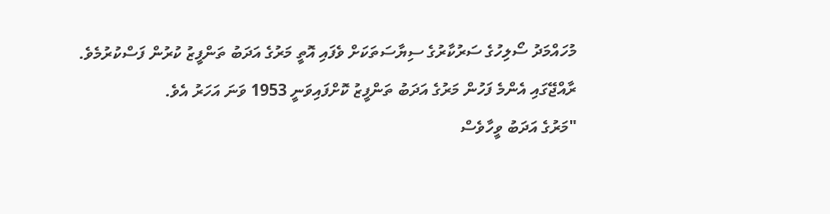މުހައްމަދު ސޯލިހުގެ ސަރުކާރުގެ ސިޔާސަތަކަށް ވެފައި އޮތީ މަރުގެ އަދަބު ތަންފީޒު ކުރުން ފަސްކުރުމެވެ.
ރާއްޖޭގައި އެންމެ ފަހުން މަރުގެ އަދަބު ތަންފީޒު ކޮށްފައިވަނީ 1953 ވަނަ އަހަރު އެވެ.
"މަރުގެ އަދަބު ވީހާވެސް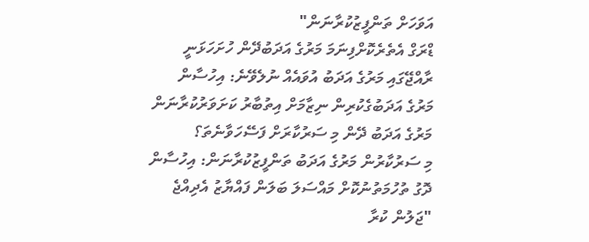އަވަހަށް ތަންފީޒުކުރާނަން"
ޑްރަގް އެތެރެކޮށްފިނަމަ މަރުގެ އަދަބުދޭން ހުށަހަޅަނީ
ރާއްޖޭގައި މަރުގެ އަދަބު އުވައެއް ނުލެވޭނެ: އިހުސާން
މަރުގެ އަދަބުގެކުރިން ނިޒާމަށް އިތުބާރު ކަށަވަރުކުރާނަން
މަރުގެ އަދަބު ދޭން މި ސަރުކާރަށް ފަސޭހަވާނެތަ؟
މި ސަރުކާރުން މަރުގެ އަދަބު ތަންފީޒުކުރާނަން: އިހުސާން
ދޮގު ތުހުމަތުނުކޮށް މައްސަލަ ބަލަން ފައްޔާޒު އެދިއްޖެ
"ޖަލުން ކުރާ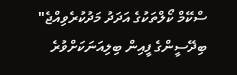ސްކޭމް ކޯލްތަކުގެ އަދަދު މަދުކުރެވިއްޖެ"
ބިދޭސީންގެ ފީއިން ބިލިއަނަކަށްވުރެ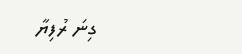ގިނަ ރުފިޔާ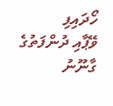ހޯދައިފި
ވޭޕާއި ދުންފަތުގެ ގާނޫނު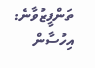ތަންފީޒުވާނެ: އިހުސާން